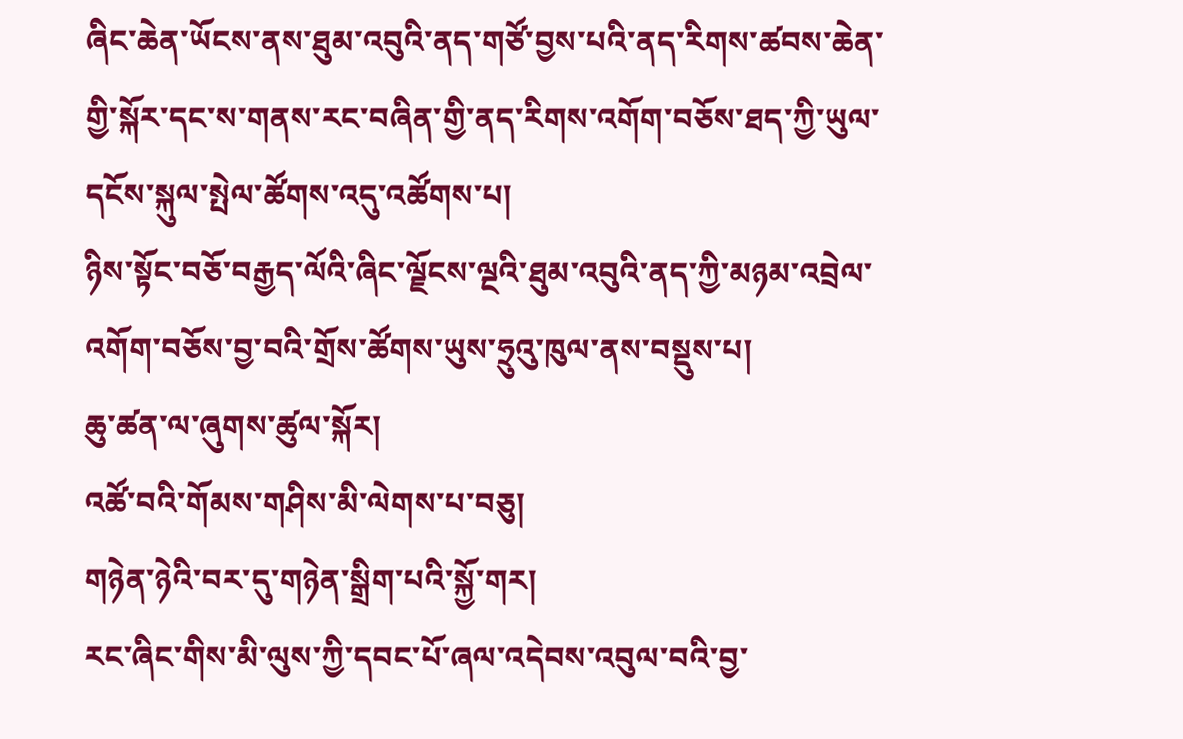ཞིང་ཆེན་ཡོངས་ནས་ཐུམ་འབུའི་ནད་གཙོ་བྱས་པའི་ནད་རིགས་ཚབས་ཆེན་གྱི་སྐོར་དང་ས་གནས་རང་བཞིན་གྱི་ནད་རིགས་འགོག་བཅོས་ཐད་ཀྱི་ཡུལ་དངོས་སྐུལ་སྤེལ་ཚོགས་འདུ་འཚོགས་པ།
ཉིས་སྟོང་བཅོ་བརྒྱད་ལོའི་ཞིང་ལྗོངས་ལྔའི་ཐུམ་འབུའི་ནད་ཀྱི་མཉམ་འབྲེལ་འགོག་བཅོས་བྱ་བའི་གྲོས་ཚོགས་ཡུས་ཧྲུའུ་ཁུལ་ནས་བསྡུས་པ།
ཆུ་ཚན་ལ་ཞུགས་ཚུལ་སྐོར།
འཚོ་བའི་གོམས་གཤིས་མི་ལེགས་པ་བཅུ།
གཉེན་ཉེའི་བར་དུ་གཉེན་སྒྲིག་པའི་སྐྱོ་གར།
རང་ཞིང་གིས་མི་ལུས་ཀྱི་དབང་པོ་ཞལ་འདེབས་འབུལ་བའི་བྱ་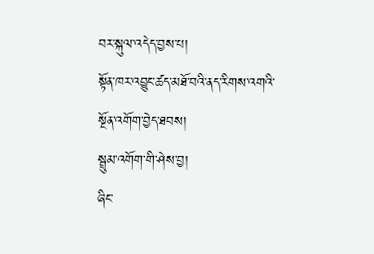བར་སྐུལ་འདེད་བྱས་པ།
སྟོན་ཁར་འབྱུང་ཚད་མཐོ་བའི་ནད་རིགས་འགའི་སྔོན་འགོག་བྱེད་ཐབས།
སྦྲུམ་འགོག་གི་ཤེས་བྱ།
ཞིང་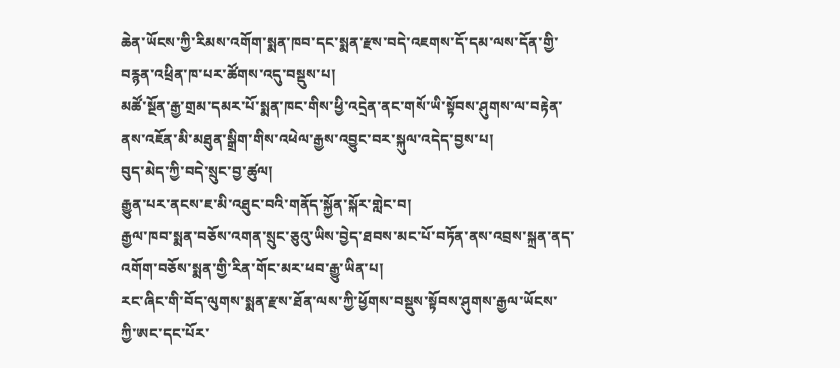ཆེན་ཡོངས་ཀྱི་རིམས་འགོག་སྨན་ཁབ་དང་སྨན་རྫས་བདེ་འཇགས་དོ་དམ་ལས་དོན་གྱི་བརྙན་འཕྲིན་ཁ་པར་ཚོགས་འདུ་བསྡུས་པ།
མཚོ་སྔོན་རྒྱ་གྲམ་དམར་པོ་སྨན་ཁང་གིས་ཕྱི་འདྲེན་ནང་གསོ་ཡི་སྟོབས་ཤུགས་ལ་བརྟེན་ནས་འཇོན་མི་མཐུན་སྒྲིག་གིས་འཕེལ་རྒྱས་འབྱུང་བར་སྐུལ་འདེད་བྱས་པ།
བུད་མེད་ཀྱི་བདེ་སྲུང་བྱ་ཚུལ།
རྒྱུན་པར་ནངས་ཇ་མི་འཐུང་བའི་གནོད་སྐྱོན་སྐོར་གླེང་བ།
རྒྱལ་ཁབ་སྨན་བཅོས་འགན་སྲུང་ཅུའུ་ཡིས་བྱེད་ཐབས་མང་པོ་བཏོན་ནས་འབྲས་སྐྲན་ནད་འགོག་བཅོས་སྨན་གྱི་རིན་གོང་མར་ཕབ་རྒྱུ་ཡིན་པ།
རང་ཞིང་གི་བོད་ལུགས་སྨན་རྫས་ཐོན་ལས་ཀྱི་ཕྱོགས་བསྡུས་སྟོབས་ཤུགས་རྒྱལ་ཡོངས་ཀྱི་ཨང་དང་པོར་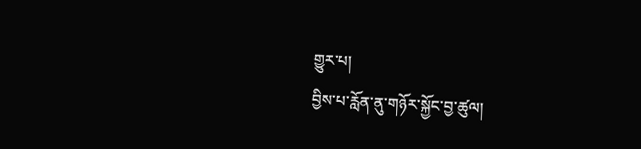གྱུར་པ།
བྱིས་པ་རློན་ནུ་གཉོར་སྐྱོང་བྱ་ཚུལ།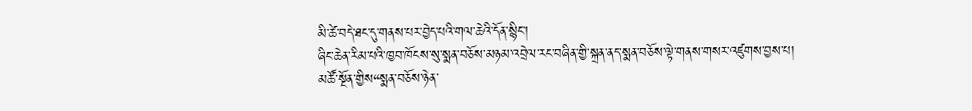མི་ཚེ་བདེ་ཐང་དུ་གནས་པར་བྱེད་པའི་གལ་ཆེའི་དོན་སྙིང་།
ཞིང་ཆེན་རིམ་པའི་ཁྱབ་ཁོངས་སུ་སྨན་བཅོས་མཉམ་འབྲེལ་རང་བཞིན་གྱི་སྐྲན་ནད་སྨན་བཅོས་ལྟེ་གནས་གསར་འཛུགས་བྱས་པ།
མཚོ་སྔོན་གྱིས“སྨན་བཅོས་ཉེན་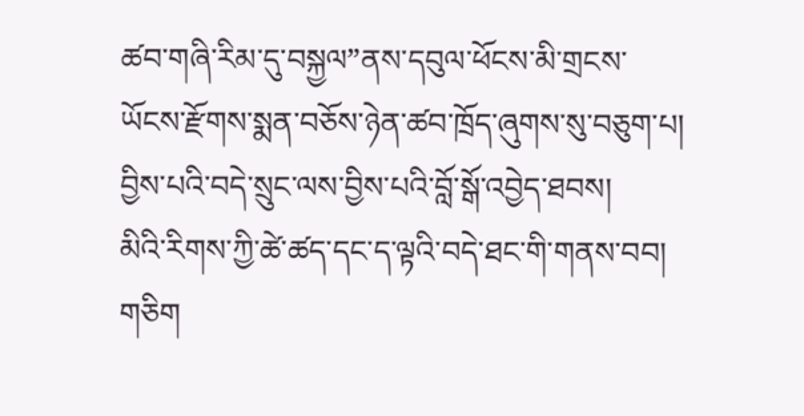ཚབ་གཞི་རིམ་དུ་བསྐྱལ”ནས་དབུལ་ཕོངས་མི་གྲངས་ཡོངས་རྫོགས་སྨན་བཅོས་ཉེན་ཚབ་ཁྲོད་ཞུགས་སུ་བཅུག་པ།
བྱིས་པའི་བདེ་སྲུང་ལས་བྱིས་པའི་བློ་སྒོ་འབྱེད་ཐབས།
མིའི་རིགས་ཀྱི་ཚེ་ཚད་དང་ད་ལྟའི་བདེ་ཐང་གི་གནས་བབ། གཅིག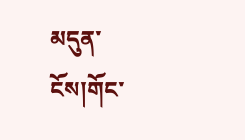མདུན་ངོས།གོང་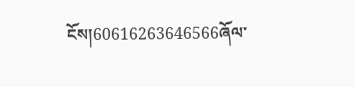ངོས།60616263646566ཞོལ་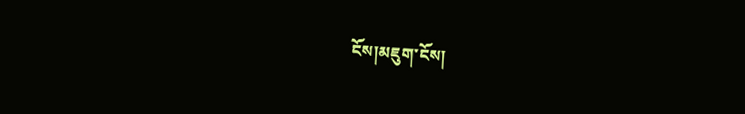ངོས།མཇུག་ངོས།